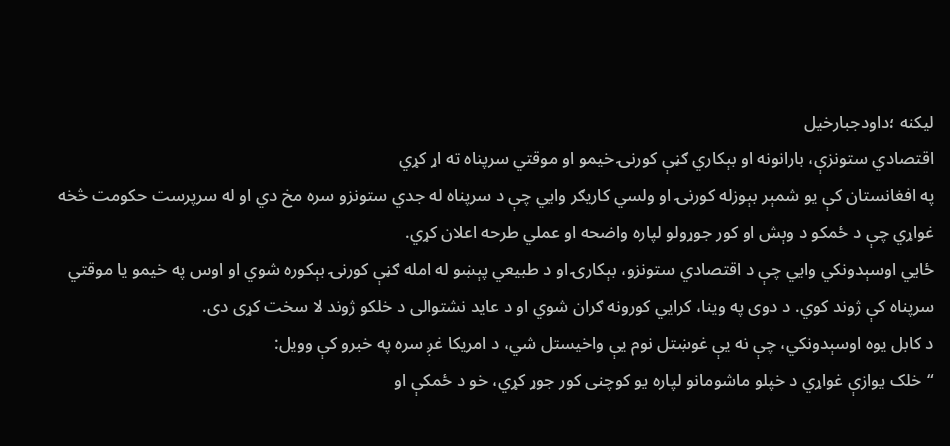لیکنه ؛داودجبارخیل
اقتصادي ستونزې، بارانونه او بېکاري ګڼې کورنۍ خیمو او موقتي سرپناه ته اړ کړي
په افغانستان کې یو شمېر بېوزله کورنۍ او ولسي کاریګر وایي چې د سرپناه له جدي ستونزو سره مخ دي او له سرپرست حکومت څخه غواړي چې د ځمکو د وېش او کور جوړولو لپاره واضحه او عملي طرحه اعلان کړي.
ځايي اوسېدونکي وایي چې د اقتصادي ستونزو، بېکارۍ او د طبیعي پېښو له امله ګڼې کورنۍ بېکوره شوي او اوس په خیمو یا موقتي سرپناه کې ژوند کوي. د دوی په وینا، کرایي کورونه ګران شوي او د عاید نشتوالی د خلکو ژوند لا سخت کړی دی.
د کابل یوه اوسېدونکي، چې نه یې غوښتل نوم یې واخیستل شي، د امریکا غږ سره په خبرو کې وویل:
“خلک یوازې غواړي د خپلو ماشومانو لپاره یو کوچنی کور جوړ کړي، خو د ځمکې او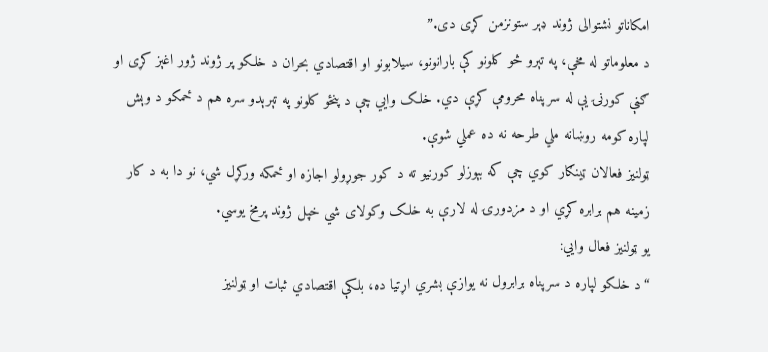امکاناتو نشتوالی ژوند ډېر ستونزمن کړی دی.”
د معلوماتو له مخې، په تېرو څو کلونو کې بارانونو، سیلابونو او اقتصادي بحران د خلکو پر ژوند ژور اغېز کړی او ګڼې کورنۍ یې له سرپناه محرومې کړې دي. خلک وایي چې د پنځو کلونو په تېرېدو سره هم د ځمکو د وېش لپاره کومه روښانه ملي طرحه نه ده عملي شوې.
ټولنیز فعالان ټینګار کوي چې که بېوزلو کورنیو ته د کور جوړولو اجازه او ځمکه ورکړل شي، نو دا به د کار زمینه هم برابره کړي او د مزدورۍ له لارې به خلک وکولای شي خپل ژوند پرمخ یوسي.
یو ټولنیز فعال وایي:
“د خلکو لپاره د سرپناه برابرول نه یوازې بشري اړتیا ده، بلکې اقتصادي ثبات او ټولنیز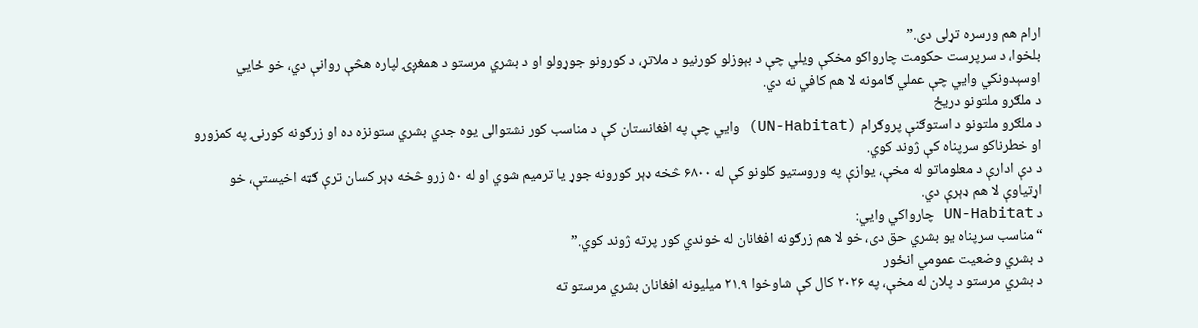ارام هم ورسره تړلی دی.”
بلخوا، د سرپرست حکومت چارواکو مخکې ویلي چې د بېوزلو کورنیو د ملاتړ، د کورونو جوړولو او د بشري مرستو د همغږۍ لپاره هڅې روانې دي، خو ځايي اوسېدونکي وایي چې عملي ګامونه لا هم کافي نه دي.
د ملګرو ملتونو دریځ
د ملګرو ملتونو د استوګنې پروګرام (UN-Habitat) وایي چې په افغانستان کې د مناسب کور نشتوالی یوه جدي بشري ستونزه ده او زرګونه کورنۍ په کمزورو او خطرناکو سرپناه کې ژوند کوي.
د دې ادارې د معلوماتو له مخې، یوازې په وروستیو کلونو کې له ۶۸۰۰ څخه ډېر کورونه جوړ یا ترمیم شوي او له ۵۰ زرو څخه ډېر کسان ترې ګټه اخیستې، خو اړتیاوې لا هم ډېرې دي.
د UN-Habitat چارواکي وایي:
“مناسب سرپناه یو بشري حق دی، خو لا هم زرګونه افغانان له خوندي کور پرته ژوند کوي.”
د بشري وضعیت عمومي انځور
د بشري مرستو د پلان له مخې، په ۲۰۲۶ کال کې شاوخوا ۲۱.۹ میلیونه افغانان بشري مرستو ته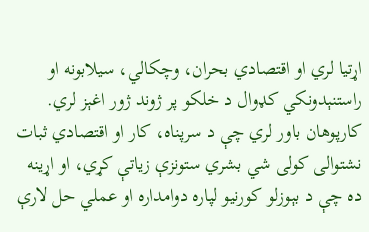اړتیا لري او اقتصادي بحران، وچکالي، سیلابونه او راستنېدونکي کډوال د خلکو پر ژوند ژور اغېز لري.
کارپوهان باور لري چې د سرپناه، کار او اقتصادي ثبات نشتوالی کولی شي بشري ستونزې زیاتې کړي، او اړینه ده چې د بېوزلو کورنیو لپاره دوامداره او عملي حل لارې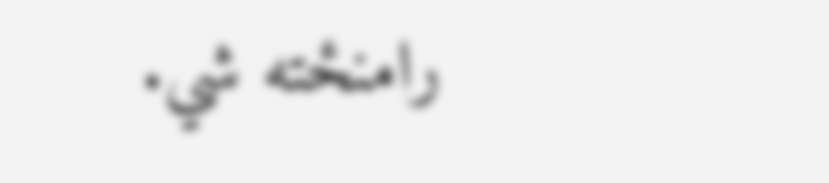رامنځته شي.